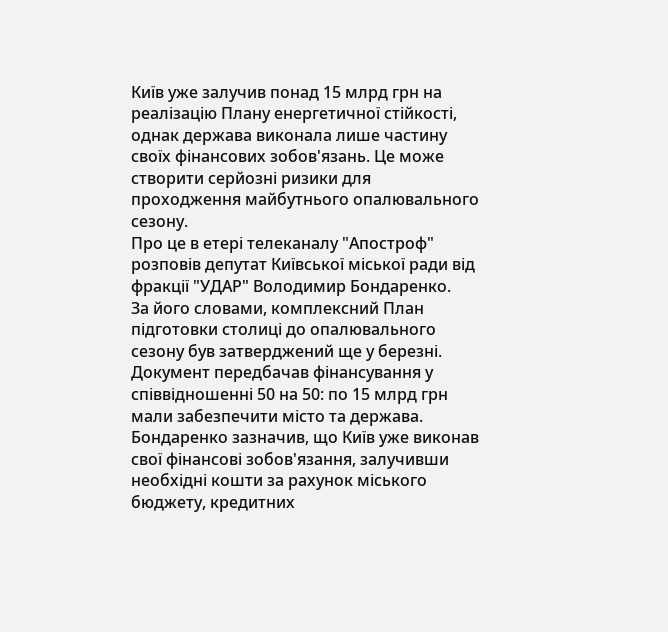Київ уже залучив понад 15 млрд грн на реалізацію Плану енергетичної стійкості, однак держава виконала лише частину своїх фінансових зобов'язань. Це може створити серйозні ризики для проходження майбутнього опалювального сезону.
Про це в етері телеканалу "Апостроф" розповів депутат Київської міської ради від фракції "УДАР" Володимир Бондаренко.
За його словами, комплексний План підготовки столиці до опалювального сезону був затверджений ще у березні. Документ передбачав фінансування у співвідношенні 50 на 50: по 15 млрд грн мали забезпечити місто та держава.
Бондаренко зазначив, що Київ уже виконав свої фінансові зобов'язання, залучивши необхідні кошти за рахунок міського бюджету, кредитних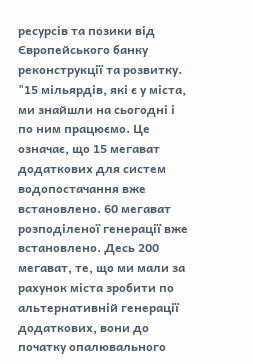ресурсів та позики від Європейського банку реконструкції та розвитку.
"15 мільярдів, які є у міста, ми знайшли на сьогодні і по ним працюємо. Це означає, що 15 мегават додаткових для систем водопостачання вже встановлено. 60 мегават розподіленої генерації вже встановлено. Десь 200 мегават, те, що ми мали за рахунок міста зробити по альтернативній генерації додаткових, вони до початку опалювального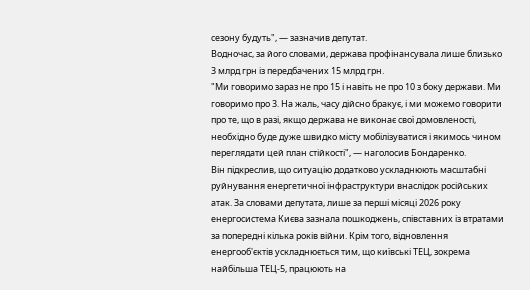сезону будуть", — зазначив депутат.
Водночас, за його словами, держава профінансувала лише близько 3 млрд грн із передбачених 15 млрд грн.
"Ми говоримо зараз не про 15 і навіть не про 10 з боку держави. Ми говоримо про 3. На жаль, часу дійсно бракує, і ми можемо говорити про те, що в разі, якщо держава не виконає свої домовленості, необхідно буде дуже швидко місту мобілізуватися і якимось чином переглядати цей план стійкості", — наголосив Бондаренко.
Він підкреслив, що ситуацію додатково ускладнюють масштабні руйнування енергетичної інфраструктури внаслідок російських атак. За словами депутата, лише за перші місяці 2026 року енергосистема Києва зазнала пошкоджень, співставних із втратами за попередні кілька років війни. Крім того, відновлення енергооб'єктів ускладнюється тим, що київські ТЕЦ, зокрема найбільша ТЕЦ-5, працюють на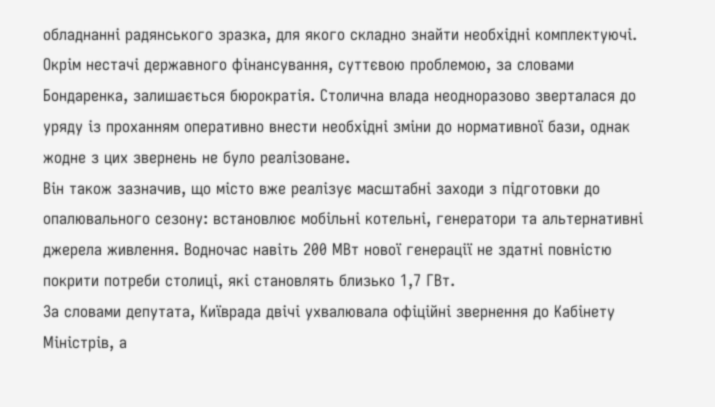обладнанні радянського зразка, для якого складно знайти необхідні комплектуючі.
Окрім нестачі державного фінансування, суттєвою проблемою, за словами Бондаренка, залишається бюрократія. Столична влада неодноразово зверталася до уряду із проханням оперативно внести необхідні зміни до нормативної бази, однак жодне з цих звернень не було реалізоване.
Він також зазначив, що місто вже реалізує масштабні заходи з підготовки до опалювального сезону: встановлює мобільні котельні, генератори та альтернативні джерела живлення. Водночас навіть 200 МВт нової генерації не здатні повністю покрити потреби столиці, які становлять близько 1,7 ГВт.
За словами депутата, Київрада двічі ухвалювала офіційні звернення до Кабінету Міністрів, а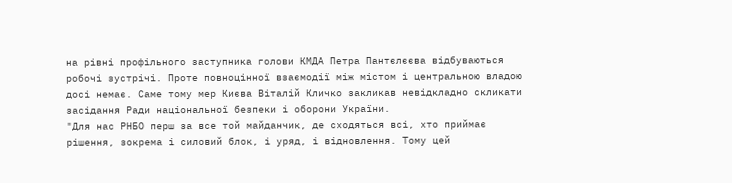на рівні профільного заступника голови КМДА Петра Пантєлєєва відбуваються робочі зустрічі. Проте повноцінної взаємодії між містом і центральною владою досі немає. Саме тому мер Києва Віталій Кличко закликав невідкладно скликати засідання Ради національної безпеки і оборони України.
"Для нас РНБО перш за все той майданчик, де сходяться всі, хто приймає рішення, зокрема і силовий блок, і уряд, і відновлення. Тому цей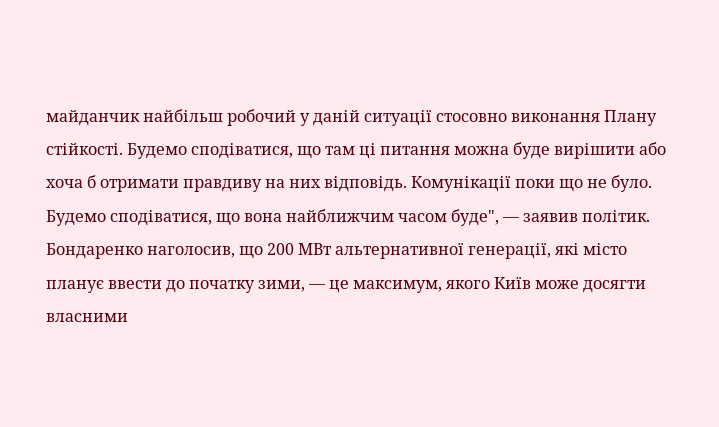майданчик найбільш робочий у даній ситуації стосовно виконання Плану стійкості. Будемо сподіватися, що там ці питання можна буде вирішити або хоча б отримати правдиву на них відповідь. Комунікації поки що не було. Будемо сподіватися, що вона найближчим часом буде", — заявив політик.
Бондаренко наголосив, що 200 МВт альтернативної генерації, які місто планує ввести до початку зими, — це максимум, якого Київ може досягти власними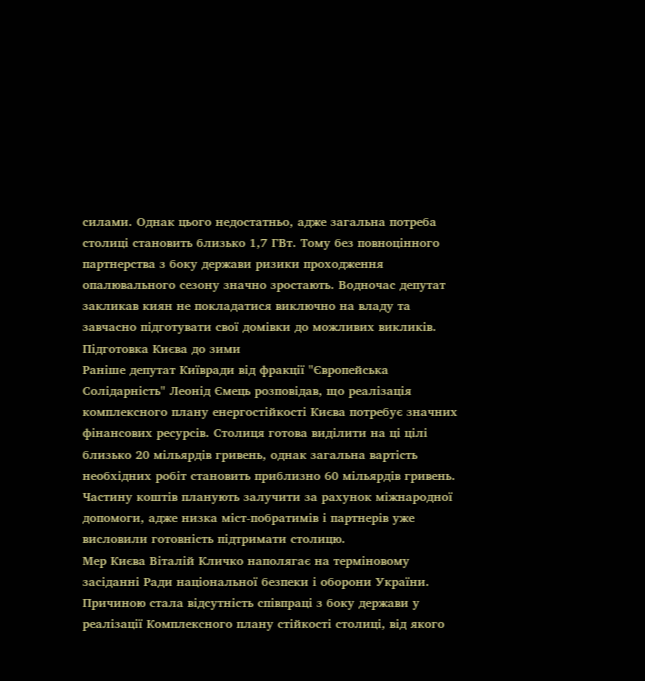силами. Однак цього недостатньо, адже загальна потреба столиці становить близько 1,7 ГВт. Тому без повноцінного партнерства з боку держави ризики проходження опалювального сезону значно зростають. Водночас депутат закликав киян не покладатися виключно на владу та завчасно підготувати свої домівки до можливих викликів.
Підготовка Києва до зими
Раніше депутат Київради від фракції "Європейська Солідарність" Леонід Ємець розповідав, що реалізація комплексного плану енергостійкості Києва потребує значних фінансових ресурсів. Столиця готова виділити на ці цілі близько 20 мільярдів гривень, однак загальна вартість необхідних робіт становить приблизно 60 мільярдів гривень. Частину коштів планують залучити за рахунок міжнародної допомоги, адже низка міст-побратимів і партнерів уже висловили готовність підтримати столицю.
Мер Києва Віталій Кличко наполягає на терміновому засіданні Ради національної безпеки і оборони України. Причиною стала відсутність співпраці з боку держави у реалізації Комплексного плану стійкості столиці, від якого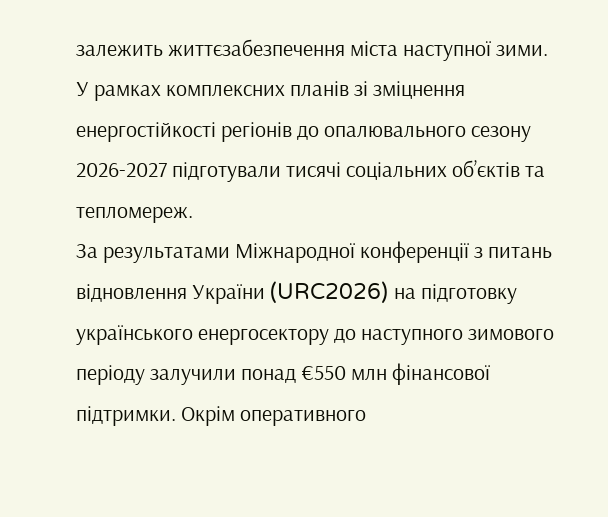залежить життєзабезпечення міста наступної зими.
У рамках комплексних планів зі зміцнення енергостійкості регіонів до опалювального сезону 2026-2027 підготували тисячі соціальних об’єктів та тепломереж.
За результатами Міжнародної конференції з питань відновлення України (URC2026) на підготовку українського енергосектору до наступного зимового періоду залучили понад €550 млн фінансової підтримки. Окрім оперативного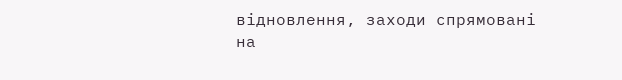відновлення, заходи спрямовані на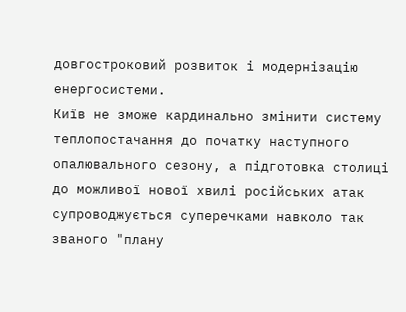довгостроковий розвиток і модернізацію енергосистеми.
Київ не зможе кардинально змінити систему теплопостачання до початку наступного опалювального сезону, а підготовка столиці до можливої нової хвилі російських атак супроводжується суперечками навколо так званого "плану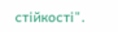стійкості".